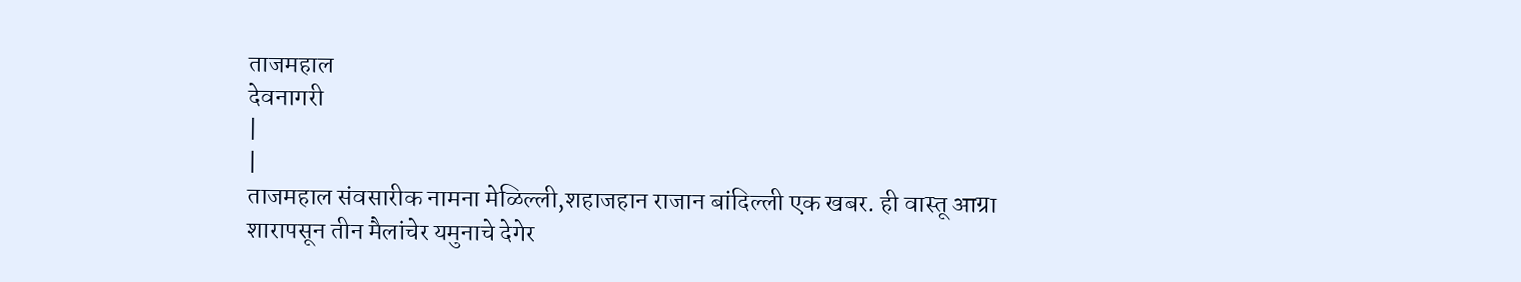ताजमहाल
देवनागरी
|
|
ताजमहाल संवसारीक नामना मेळिल्ली,शहाजहान राजान बांदिल्ली एक खबर. ही वास्तू आग्रा शारापसून तीन मैलांचेर यमुनाचे देगेर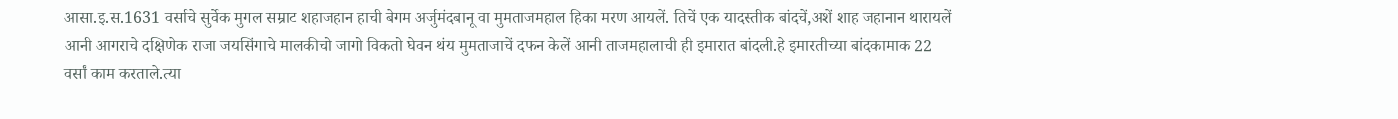आसा.इ.स.1631 वर्साचे सुर्वेक मुगल सम्राट शहाजहान हाची बेगम अर्जुमंदबानू वा मुमताजमहाल हिका मरण आयलें. तिचें एक यादस्तीक बांदचें,अशें शाह जहानान थारायलें आनी आगराचे दक्षिणेक राजा जयसिंगाचे मालकीचो जागो विकतो घेवन थंय मुमताजाचें दफन केलें आनी ताजमहालाची ही इमारात बांदली.हे इमारतीच्या बांदकामाक 22 वर्सां काम करताले.त्या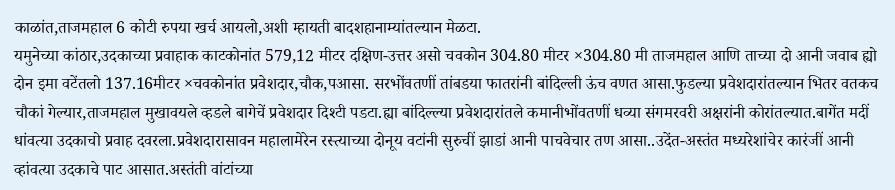काळांत,ताजमहाल 6 कोटी रुपया खर्च आयलो,अशी म्हायती बादशहानाम्यांतल्यान मेळटा.
यमुनेच्या कांठार,उदकाच्या प्रवाहाक काटकोनांत 579,12 मीटर दक्षिण-उत्तर असो चवकोन 304.80 मीटर ×304.80 मी ताजमहाल आणि ताच्या दो आनी जवाब ह्यो दोन इमा वटेंतलो 137.16मीटर ×चवकोनांत प्रवेशदार,चौक,पआसा. सरभोंवतणीं तांबडया फातरांनी बांदिल्ली ऊंच वणत आसा.फुडल्या प्रवेशदारांतल्यान भितर वतकच चौकां गेल्यार,ताजमहाल मुखावयले व्हडले बागेचें प्रवेशदार दिश्टी पडटा.ह्या बांदिल्ल्या प्रवेशदारांतले कमानीभोंवतणीं धव्या संगमरवरी अक्षरांनी कोरांतल्यात.बागेंत मदीं धांवत्या उदकाचो प्रवाह दवरला.प्रवेशदारासावन महालामेरेन रस्त्याच्या दोनूय वटांनी सुरुचीं झाडां आनी पाचवेचार तण आसा..उदेंत-अस्तंत मध्यरेशांचेर कारंजीं आनी व्हांवत्या उदकाचे पाट आसात.अस्तंती वांटांच्या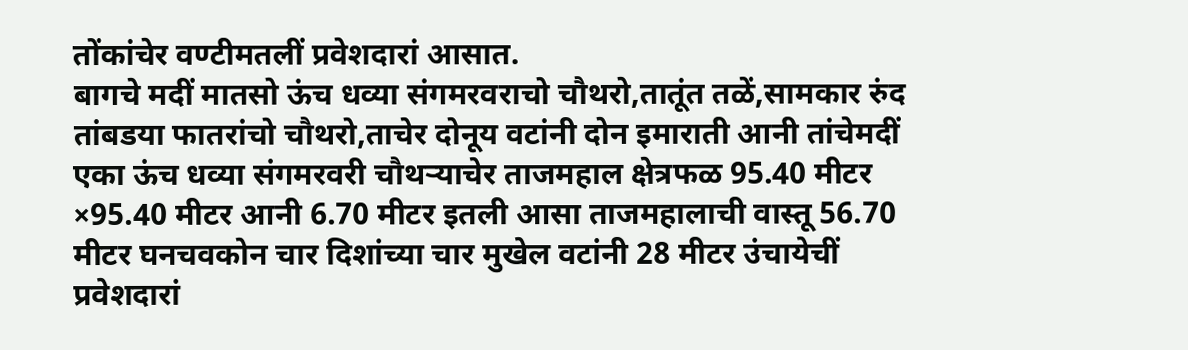तोंकांचेर वण्टीमतलीं प्रवेशदारां आसात.
बागचे मदीं मातसो ऊंच धव्या संगमरवराचो चौथरो,तातूंत तळें,सामकार रुंद तांबडया फातरांचो चौथरो,ताचेर दोनूय वटांनी दोन इमाराती आनी तांचेमदीं एका ऊंच धव्या संगमरवरी चौथऱ्याचेर ताजमहाल क्षेत्रफळ 95.40 मीटर ×95.40 मीटर आनी 6.70 मीटर इतली आसा ताजमहालाची वास्तू 56.70 मीटर घनचवकोन चार दिशांच्या चार मुखेल वटांनी 28 मीटर उंचायेचीं प्रवेशदारां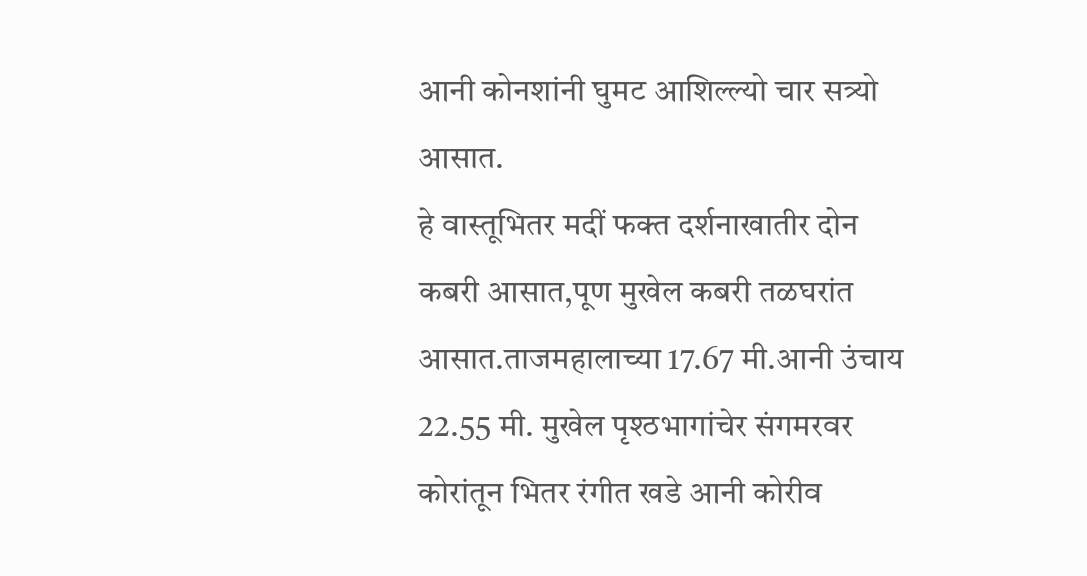आनी कोनशांनी घुमट आशिल्ल्यो चार सत्र्यो आसात.
हे वास्तूभितर मदीं फक्त दर्शनाखातीर दोन कबरी आसात,पूण मुखेल कबरी तळघरांत आसात.ताजमहालाच्या 17.67 मी.आनी उंचाय 22.55 मी. मुखेल पृश्ठभागांचेर संगमरवर कोरांतून भितर रंगीत खडे आनी कोरीव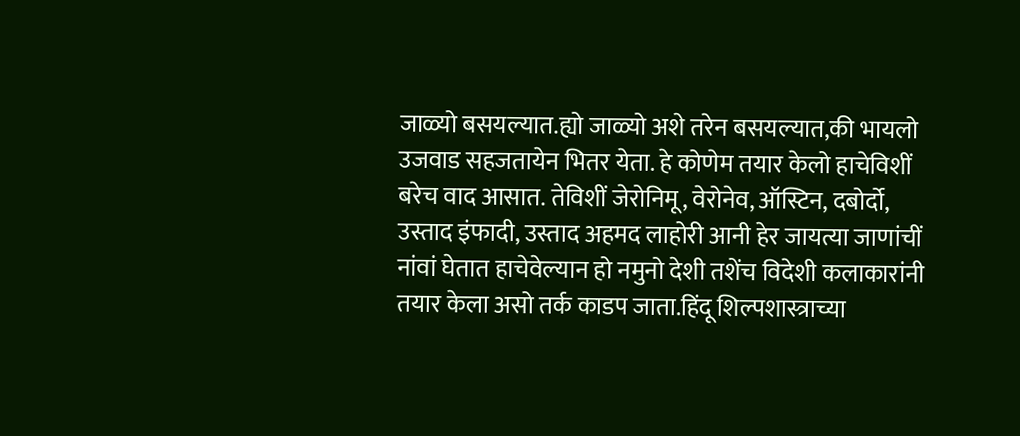जाळ्यो बसयल्यात.ह्यो जाळ्यो अशे तरेन बसयल्यात,की भायलो उजवाड सहजतायेन भितर येता. हे कोणेम तयार केलो हाचेविशीं बरेच वाद आसात. तेविशीं जेरोनिमू, वेरोनेव, ऑस्टिन, दबोर्दो, उस्ताद इंफादी, उस्ताद अहमद लाहोरी आनी हेर जायत्या जाणांचीं नांवां घेतात हाचेवेल्यान हो नमुनो देशी तशेंच विदेशी कलाकारांनी तयार केला असो तर्क काडप जाता.हिंदू शिल्पशास्त्राच्या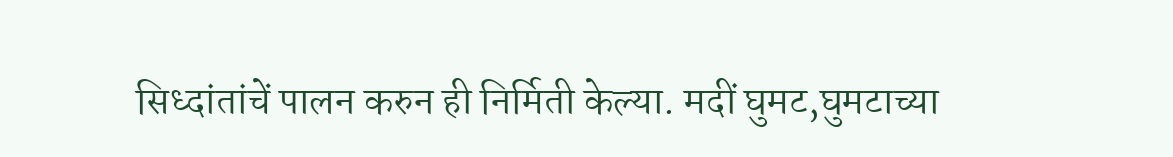सिध्दांतांचें पालन करुन ही निर्मिती केल्या. मदीं घुमट,घुमटाच्या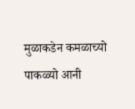मुळाकडेन कमळाच्यो पाकळ्यो आनी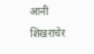आनी शिखराचेर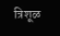त्रिशूळ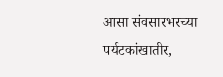आसा संवसारभरच्या पर्यटकांखातीर,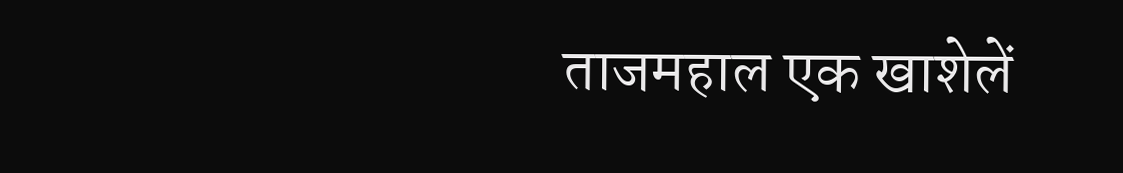ताजमहाल एक खाशेलें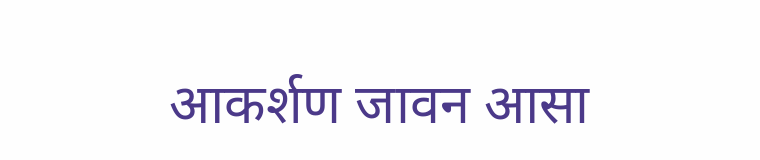आकर्शण जावन आसा